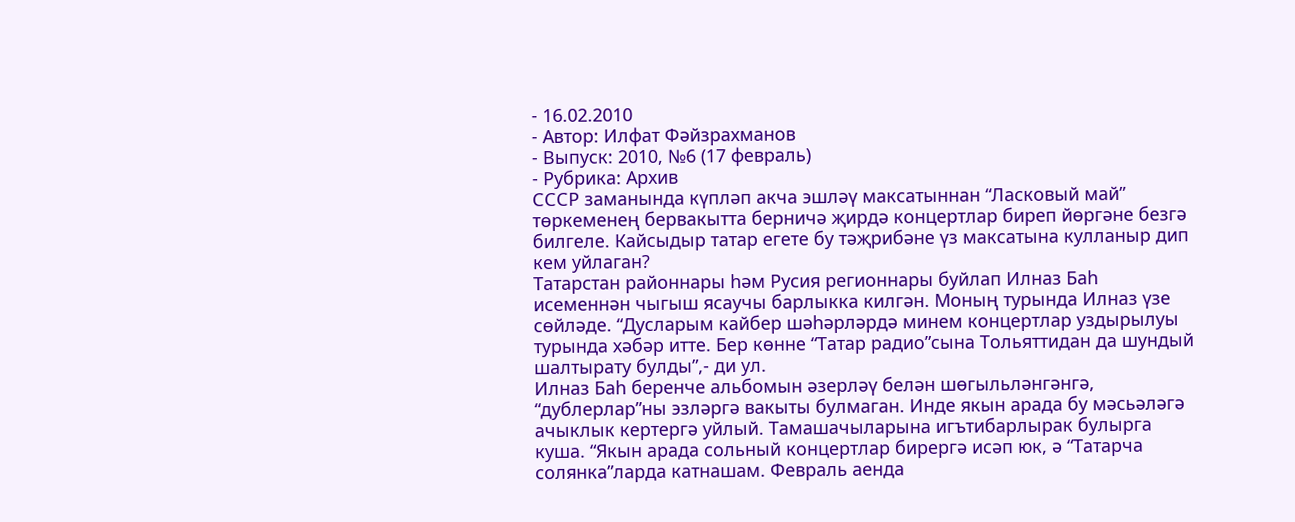- 16.02.2010
- Автор: Илфат Фәйзрахманов
- Выпуск: 2010, №6 (17 февраль)
- Рубрика: Архив
СССР заманында күпләп акча эшләү максатыннан “Ласковый май” төркеменең бервакытта берничә җирдә концертлар биреп йөргәне безгә билгеле. Кайсыдыр татар егете бу тәҗрибәне үз максатына кулланыр дип кем уйлаган?
Татарстан районнары һәм Русия регионнары буйлап Илназ Баһ исеменнән чыгыш ясаучы барлыкка килгән. Моның турында Илназ үзе сөйләде. “Дусларым кайбер шәһәрләрдә минем концертлар уздырылуы турында хәбәр итте. Бер көнне “Татар радио”сына Тольяттидан да шундый шалтырату булды”,- ди ул.
Илназ Баһ беренче альбомын әзерләү белән шөгыльләнгәнгә, “дублерлар”ны эзләргә вакыты булмаган. Инде якын арада бу мәсьәләгә ачыклык кертергә уйлый. Тамашачыларына игътибарлырак булырга куша. “Якын арада сольный концертлар бирергә исәп юк, ә “Татарча солянка”ларда катнашам. Февраль аенда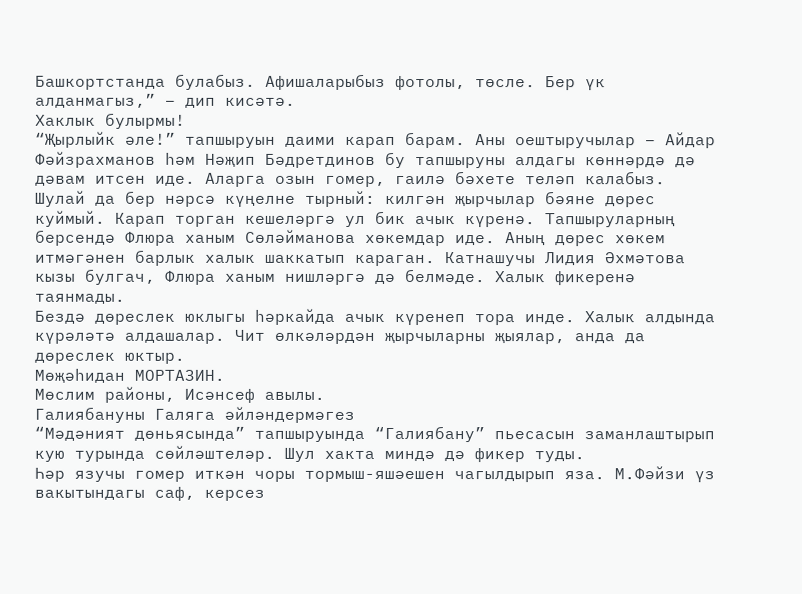Башкортстанда булабыз. Афишаларыбыз фотолы, төсле. Бер үк алданмагыз,” – дип кисәтә.
Хаклык булырмы!
“Җырлыйк әле!” тапшыруын даими карап барам. Аны оештыручылар – Айдар Фәйзрахманов һәм Нәҗип Бәдретдинов бу тапшыруны алдагы көннәрдә дә дәвам итсен иде. Аларга озын гомер, гаилә бәхете теләп калабыз.
Шулай да бер нәрсә күңелне тырный: килгән җырчылар бәяне дөрес куймый. Карап торган кешеләргә ул бик ачык күренә. Тапшыруларның берсендә Флюра ханым Сөләйманова хөкемдар иде. Аның дөрес хөкем итмәгәнен барлык халык шаккатып караган. Катнашучы Лидия Әхмәтова кызы булгач, Флюра ханым нишләргә дә белмәде. Халык фикеренә таянмады.
Бездә дөреслек юклыгы һәркайда ачык күренеп тора инде. Халык алдында күрәләтә алдашалар. Чит өлкәләрдән җырчыларны җыялар, анда да дөреслек юктыр.
Мөҗәһидан МОРТАЗИН.
Мөслим районы, Исәнсеф авылы.
Галиябануны Галяга әйләндермәгез
“Мәдәният дөньясында” тапшыруында “Галиябану” пьесасын заманлаштырып кую турында сөйләштеләр. Шул хакта миндә дә фикер туды.
Һәр язучы гомер иткән чоры тормыш-яшәешен чагылдырып яза. М.Фәйзи үз вакытындагы саф, керсез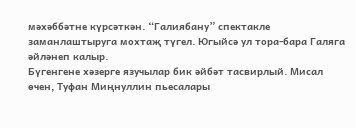мәхәббәтне күрсәткән. “Галиябану” спектакле заманлаштыруга мохтаҗ түгел. Югыйсә ул тора-бара Галяга әйләнеп калыр.
Бүгенгене хәзерге язучылар бик әйбәт тасвирлый. Мисал өчен, Туфан Миңнуллин пьесалары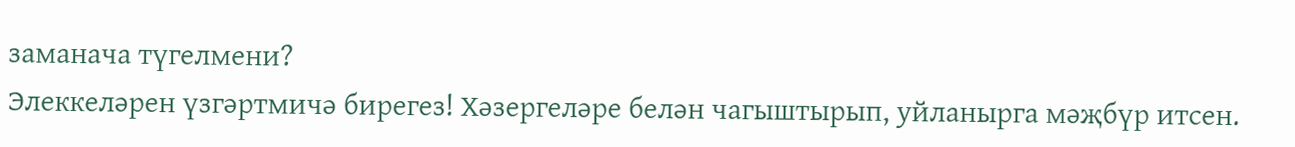заманача түгелмени?
Элеккеләрен үзгәртмичә бирегез! Хәзергеләре белән чагыштырып, уйланырга мәҗбүр итсен.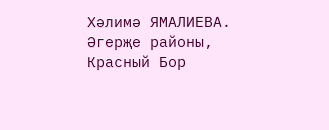Хәлимә ЯМАЛИЕВА.
Әгерҗе районы, Красный Бор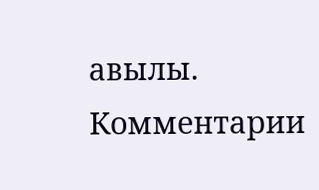авылы.
Комментарии